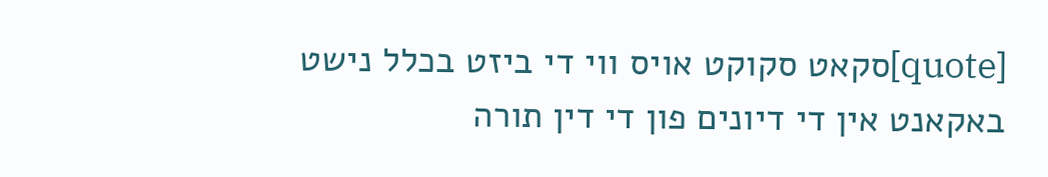[quote]סקאט סקוקט אויס ווי די ביזט בכלל נישט באקאנט אין די דיונים פון די דין תורה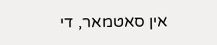אין סאטמאר, די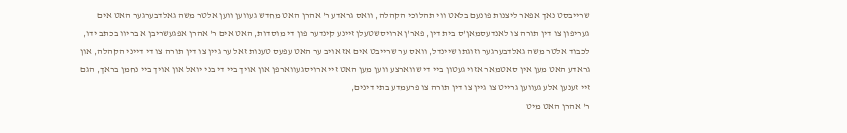שרייבסט נאך אפאר ליצנות פונעם בלאט ווי תהלוכי הקהלה, וואס גראדע ר' אהרן האט מחדש געווען ווען אלטר משה גאלדבערגער האט אים געריפון צו דין תורה צו לאנדעסמאן'ס בית דין, פאר'ן ארויסשטעלן זיינע קינדער פון די מוסדות, האט אים ר' אהרן אפגעשריבן א בריוו בכתב ידו, לכבוד אלטר משה גאלדבערגער וזוגתו שיינדל, וואס ער שרייבט אים אז אויב ער האט עפעס טענות זאל ער גיין צו דין תורה צו די דייני הקהלה, און גראדע האט מען אין סאטמאר אזוי געטון ביי די שווארצע ווען מען האט זיי ארויסגעווארפן און אויך ביי די בני יואל און אויך ביי נחמן בראך, הגם זיי זענען אלע געווען גרייט צו גיין צו דין תורה צו פרעמדע בתי דינים,
ר' אהרן האט מיט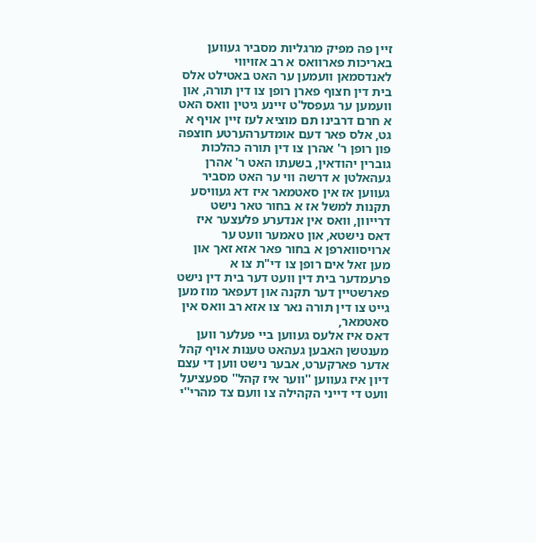זיין פה מפיק מרגליות מסביר געווען באריכות פארוואס א רב אזויווי לאנדסמאן וועמען ער האט באטילט אלס בית דין חצוף פארן רופן צו דין תורה, און וועמען ער געפסל'ט זיינע גיטין וואס האט א חרם דרבינו תם מוציא לעז זיין אויף א גט, אלס פאר דעם אומדערהערטע חוצפה פון רופן ר' אהרן צו דין תורה כהלכות גוברין יהודאין, בשעתו האט ר' אהרן געהאלטן א דרשה ווי ער האט מסביר געווען אז אין סאטמאר איז דא געוויסע תקנות למשל אז א בחור טאר נישט דרייוון, וואס אין אנדערע פלעצער איז דאס נישטא, און טאמער וועט ער ארויסווארפן א בחור פאר אזא זאך און מען זאל אים רופן צו די"ת צו א פרעמדער בית דין וועט דער בית דין נישט פארשטיין דער תקנה און דעפאר מוז מען גייט צו דין תורה נאר צו אזא רב וואס אין סאטמאר,
דאס איז אלעס געווען ביי פעלער ווען מענטשן האבען געהאט טענות אויף קהל אדער פארקערט, אבער נישט ווען די עצם דיון איז געווען ''ווער איז קהל'' ספעציעל וועט די דייני הקהילה צו וועם צד מהרי''י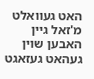האט געוואלט מ'זאל גיין האבען שוין געהאט געזאגט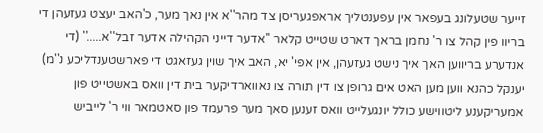זייער שטעלונג בעפאר אין עפענטליך אראפגעריסן צד מהר''א אין נאך מער, כ'האב יעצט געזעהן די בריוו פין קהל צו ר' נחמן בראך דארט שטייט קלאר ''אדער דייני הקהילה אדער זבל''א.....'' (די אנדערע בריווען האך איך נישט געזעהן, אין אפי' יא, האב איך שוין געזאגט די פארשטענדליכע נ''מ)
יענקל כהנא ווען מען האט אים גרופן צו דין תורה צו נאווארדיקער בית דין וואס באשטייט פון אמעריקענע ליטווישע כולל יונגעלייט וואס זענען סאך מער פרעמד פון סאטמאר ווי ר' לייביש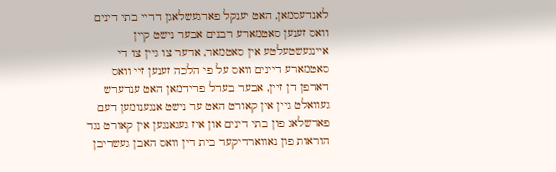לאנדעסמאן, האט יענקל פארגעשלאגן דריי בתי דינים וואס זענען סאטמארע רבנים אבער נישט קיין איינגעשטעלטע אין סאטמאר, אדער צו גיין צו די סאטמארע דיינים וואס על פי הלכה זענען זיי וואס דארפן דן זיין, אבער בערל פרידמאן האט ענדערש געוואלט גיין אין קאורט האט ער נישט אנגענומען דעם פארשלאג פון בתי דינים און איז געגאנגען אין קאורט נגד הוראות פון נאווארדיקער בית דין וואס האבן געשריבן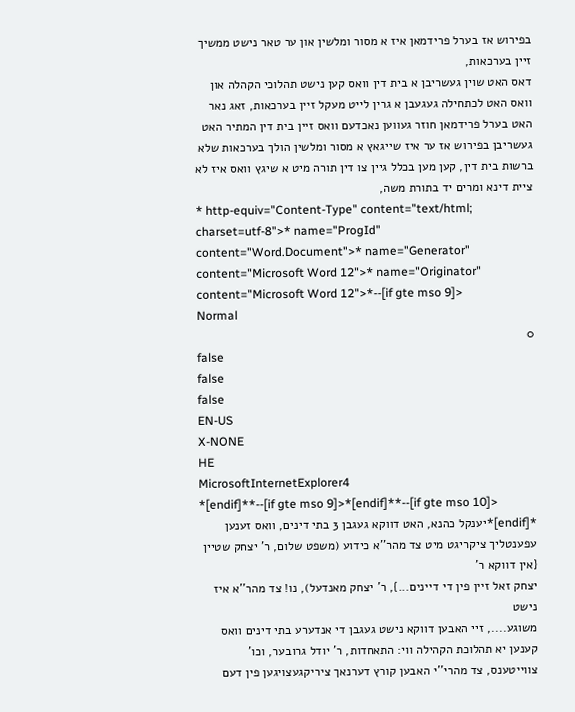בפירוש אז בערל פרידמאן איז א מסור ומלשין און ער טאר נישט ממשיך זיין בערכאות,
דאס האט שוין געשריבן א בית דין וואס קען נישט תהלוכי הקהלה און וואס האט לכתחילה געגעבן א גרין לייט מעקל זיין בערכאות, זאג נאר האט בערל פרידמאן חוזר געווען נאכדעם וואס זיין בית דין המתיר האט געשריבן בפירוש אז ער איז שייגאץ א מסור ומלשין הולך בערכאות שלא ברשות בית דין, קען מען בכלל גיין צו דין תורה מיט א שיגץ וואס איז לא ציית דינא ומרים יד בתורת משה,
* http-equiv="Content-Type" content="text/html; charset=utf-8">* name="ProgId" content="Word.Document">* name="Generator" content="Microsoft Word 12">* name="Originator" content="Microsoft Word 12">*--[if gte mso 9]>
Normal
0
false
false
false
EN-US
X-NONE
HE
MicrosoftInternetExplorer4
*[endif]**--[if gte mso 9]>*[endif]**--[if gte mso 10]>
*[endif]*יענקל כהנא, האט דווקא געגבן 3 בתי דינים, וואס זענען
עפענטליך ציקריגט מיט צד מהר''א כידוע (משפט שלום, ר' יצחק שטיין {אין דווקא ר'
יצחק זאל זיין פין די דיינים...}, ר' יצחק מאנדעל), נו! צד מהר''א איז נישט
משוגע...., זיי האבען דווקא נישט געגבן די אנדערע בתי דינים וואס קענען יא תהלוכת הקהילה ווי: התאחדות, ר' יודל גרובער, וכו' צווייטענס, צד מהרי''י האבען קורץ דערנאך ציריקגעצויגען פין דעם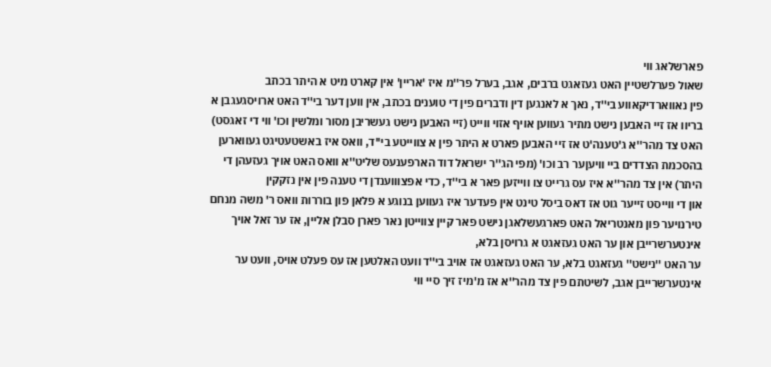פארשלאג ווי
שאול פערלשטיין האט געזאגט ברבים, אגב, בערל פר''מ איז 'אריין' אין קארט מיט א היתר בכתב
פין נאווארדיקאווע בי''ד, נאך א לאנגען דין ודברים פין די טוענים בכתב, אין ווען דער בי''ד האט ארויסגעגבן א בריוו אז זיי האבען נישט מתיר געווען אויף אזוי ווייט (זיי האבען נישט געשריבן מסור ומלשין וכו' ווי די זאגסט) האט צד מהר''א ג'טענה'ט אז זיי האבען פארט א היתר פין א צווייטע בי''ד, וואס איז באשטעטיגט געווארען בהסכמת הצדדים ביי וויעןער רב וכו' (מפי הג''ר ישראל דוד הארפענעס שליט''א וואס האט אויך געזעהן די היתר) אין צד מהר''א איז עס גרייט צו ווייזען פאר א בי''ד, כדי אפצוווענדן די טענה פין אין נזקקין
און די ווייסט זייער גוט אז דאס ביסל טינט אין פעדער איז געווען בנוגע א פלאן פון בוררות וואס ר' משה מנחם טירנויער פון מאנטריאל האט פארגעשלאגן נישט פאר קיין צווייטן נאר פארן סבלן אליין, אז ער זאל אויך אינטערשרייבן און ער האט געזאגט א גרויסן בלא,
ער האט ''נישט'' געזאגט בלא, ער האט געזאגט אז אויב בי''ד וועט האלטען אז עס פעלט אויס, וועט ער אינטערשרייבן אגב, לשיטתם פין צד מהר''א אז מ'מיז זיך סיי ווי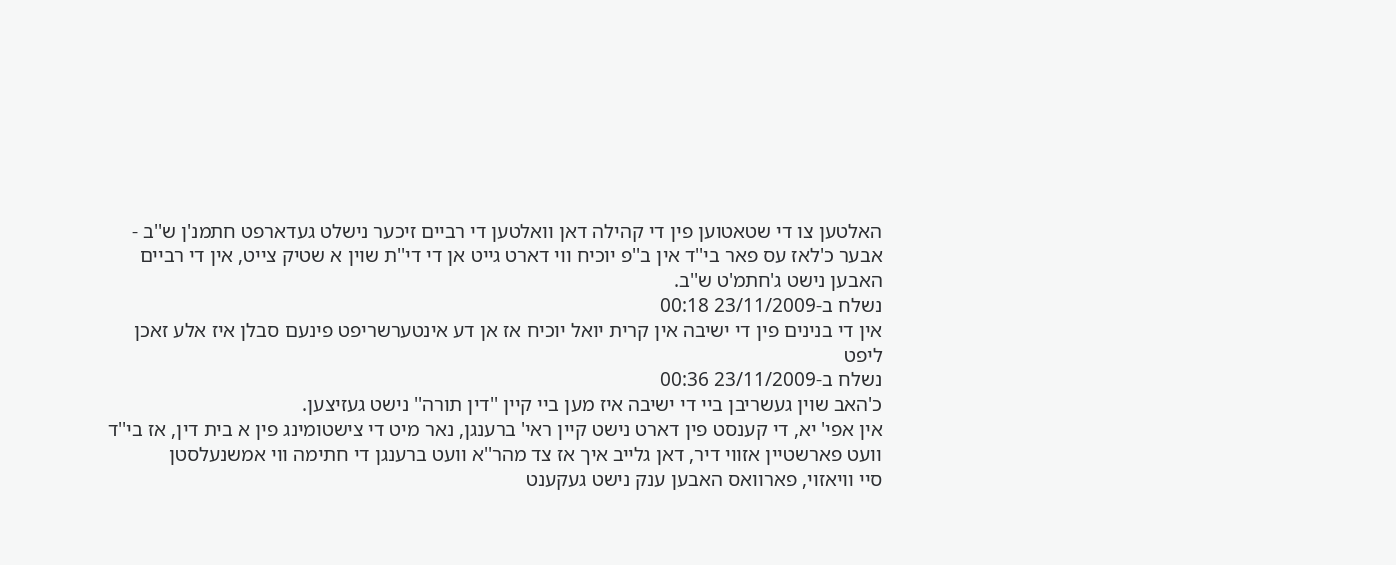האלטען צו די שטאטוען פין די קהילה דאן וואלטען די רביים זיכער נישלט געדארפט חתמנ'ן ש''ב - אבער כ'לאז עס פאר בי''ד אין ב''פ יוכיח ווי דארט גייט אן די די''ת שוין א שטיק צייט, אין די רביים האבען נישט ג'חתמ'ט ש''ב.
נשלח ב-23/11/2009 00:18
אין די בנינים פין די ישיבה אין קרית יואל יוכיח אז אן דע אינטערשריפט פינעם סבלן איז אלע זאכן ליפט
נשלח ב-23/11/2009 00:36
כ'האב שוין געשריבן ביי די ישיבה איז מען ביי קיין ''דין תורה'' נישט געזיצען.
אין אפי' יא, די קענסט פין דארט נישט קיין ראי' ברענגן, נאר מיט די צישטומינג פין א בית דין, אז בי''ד וועט פארשטיין אזווי דיר, דאן גלייב איך אז צד מהר''א וועט ברענגן די חתימה ווי אמשנעלסטן
סיי וויאזוי, פארוואס האבען ענק נישט געקענט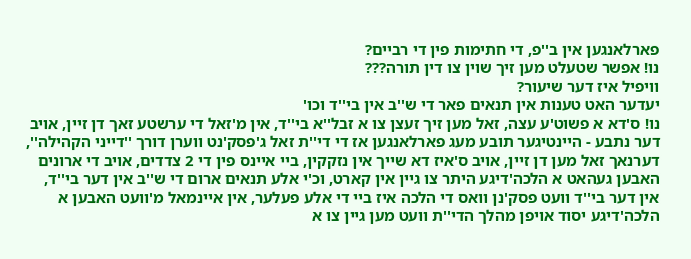פארלאנגען אין ב''פ, די חתימות פין די רביים?
נו! אפשר שטעלט מען זיך שוין צו דין תורה???
וויפיל איז דער שיעור?
יעדער האט טענות אין תנאים פאר די ש''ב אין בי''ד וכו'
נו! ס'דא א פשוט'ע עצה, זאל מען זיך זעצן צו א זבל''א בי''ד, אין מ'זאל די ערשטע זאך דן זיין, אויב דער נתבע - היינטיגער תובע מעג פארלאנגען אז די די''ת זאל ג'פסק'נט ווערן דורך ''דייני הקהילה'', דערנאך זאל מען דן זיין, אויב ס'איז דא שייך אין נזקקין, ביי איינס פין די 2 צדדים, אויב די ארונים האבען געהאט א הלכה'דיגע היתר צו גיין אין קארט, וכ'י אלע תנאים ארום די ש''ב אין דער בי''ד, אין דער בי''ד וועט פסק'נן וואס די הלכה איז ביי די אלע פעלער, אין איינמאל מ'וועט האבען א הלכה'דיגע יסוד אויפן מהלך הדי''ת וועט מען גיין צו א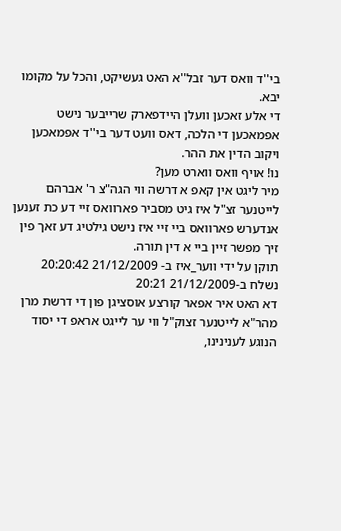בי''ד וואס דער זבל''א האט געשיקט, והכל על מקומו יבא.
די אלע זאכען וועלן היידפארק שרייבער נישט אפמאכען די הלכה, דאס וועט דער בי''ד אפמאכען
ויקוב הדין את ההר.
נו! אויף וואס ווארט מען?
מיר ליגט אין קאפ א דרשה ווי הגה"צ ר' אברהם לייטנער זצ"ל איז גיט מסביר פארוואס זיי דע כת זענען אנדערש פארוואס ביי זיי איז נישט גילטיג דע זאך פין זיך מפשר זיין ביי א דין תורה.
תוקן על ידי ווער_איז ב- 21/12/2009 20:20:42
נשלח ב-21/12/2009 20:21
דא האט איר אפאר קורצע אוסציגן פון די דרשת מרן מהר"א לייטנער זצוק"ל ווי ער לייגט אראפ די יסוד הנוגע לענינינו,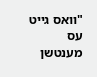"וואס גייט עס מענטשן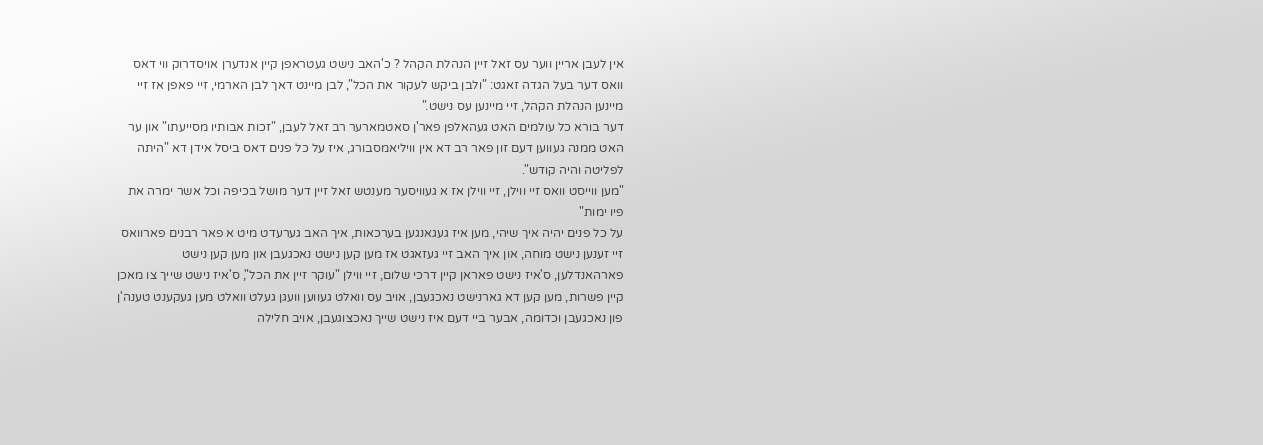אין לעבן אריין ווער עס זאל זיין הנהלת הקהל ? כ'האב נישט געטראפן קיין אנדערן אויסדרוק ווי דאס וואס דער בעל הגדה זאגט: "ולבן ביקש לעקור את הכל", לבן מיינט דאך לבן הארמי, זיי פאפן אז זיי מיינען הנהלת הקהל, זיי מיינען עס נישט."
דער בורא כל עולמים האט געהאלפן פאר'ן סאטמארער רב זאל לעבן, "זכות אבותיו מסייעתו" און ער האט ממנה געווען דעם זון פאר רב דא אין וויליאמסבורג, איז על כל פנים דאס ביסל אידן דא "היתה לפליטה והיה קודש".
"מען ווייסט וואס זיי ווילן, זיי ווילן אז א געוויסער מענטש זאל זיין דער מושל בכיפה וכל אשר ימרה את פיו ימות"
על כל פנים יהיה איך שיהי, מען איז געגאנגען בערכאות, איך האב גערעדט מיט א פאר רבנים פארוואס זיי זענען נישט מוחה, און איך האב זיי געזאגט אז מען קען נישט נאכגעבן און מען קען נישט פארהאנדלען, ס'איז נישט פאראן קיין דרכי שלום, זיי ווילן "עוקר זיין את הכל", ס'איז נישט שייך צו מאכן קיין פשרות, מען קען דא גארנישט נאכגעבן, אויב עס וואלט געווען וועגן געלט וואלט מען געקענט טענה'ן פון נאכגעבן וכדומה, אבער ביי דעם איז נישט שייך נאכצוגעבן, אויב חלילה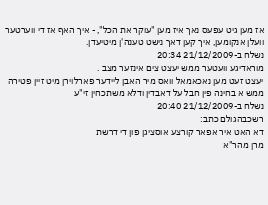אז מען גיט עפעס נאך איז מען "עוקר את הכל", - איך האף אז די ווערטער וועלן אנקומען, איך קען דאך נישט טענה'ן מיטיעדן.
נשלח ב-21/12/2009 20:34
מוראדיגע וועטער ממש יעצט צים אינזער מצב .
יעצט זעט מען נאכאמאל וואס מיר האבן ליידער פארלוירן מיט זיין פטירה ממש א בחינה פין חבל על דאבדין ודלא משתכחין זי"ע
נשלח ב-21/12/2009 20:40
רשכבהגולם כתב:
דא האט איר אפאר קורצע אוסציגן פון די דרשת
מרן מהר"א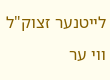לייטנער זצוק"ל ווי ער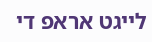לייגט אראפ די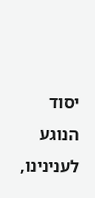יסוד הנוגע לענינינו,